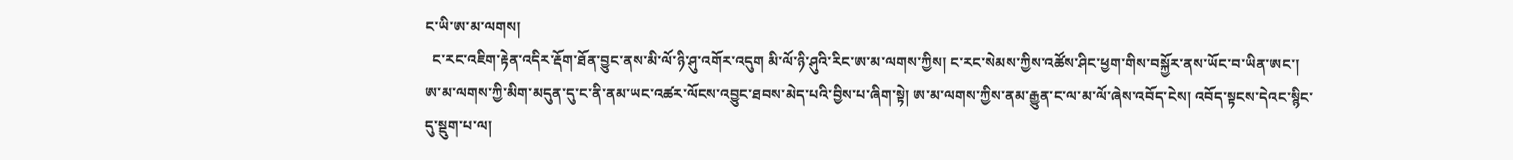ང་ཡི་ཨ་མ་ལགས།
  ང་རང་འཇིག་རྟེན་འདིར་རྡོག་ཐོན་བྱུང་ནས་མི་ལོ་ཉི་ཤུ་འགོར་འདུག མི་ལོ་ཉི་ཤུའི་རིང་ཨ་མ་ལགས་ཀྱིས། ང་རང་སེམས་ཀྱིས་འཚོས་ཤིང་ཕྱག་གིས་བསྐྱོར་ནས་ཡོང་བ་ཡིན་ཨང་། ཨ་མ་ལགས་ཀྱི་མིག་མདུན་དུ་ང་ནི་ནམ་ཡང་འཚར་ལོངས་འབྱུང་ཐབས་མེད་པའི་བྱིས་པ་ཞིག་སྟེ། ཨ་མ་ལགས་ཀྱིས་ནམ་རྒྱུན་ང་ལ་མ་ལོ་ཞེས་འབོད་ངེས། འབོད་སྟངས་དེའང་སྙིང་དུ་སྡུག་པ་ལ།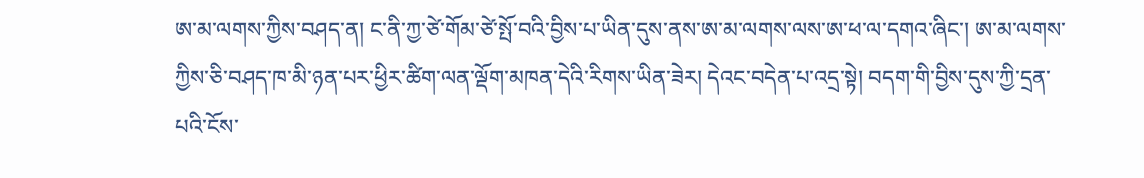ཨ་མ་ལགས་ཀྱིས་བཤད་ན། ང་ནི་ཀྱ་ཙེ་གོམ་ཙེ་སྤོ་བའི་བྱིས་པ་ཡིན་དུས་ནས་ཨ་མ་ལགས་ལས་ཨ་ཕ་ལ་དགའ་ཞིང་། ཨ་མ་ལགས་ཀྱིས་ཅི་བཤད་ཁ་མི་ཉན་པར་ཕྱིར་ཚིག་ལན་ལྡོག་མཁན་དེའི་རིགས་ཡིན་ཟེར། དེའང་བདེན་པ་འདྲ་སྟེ། བདག་གི་བྱིས་དུས་ཀྱི་དྲན་པའི་ངོས་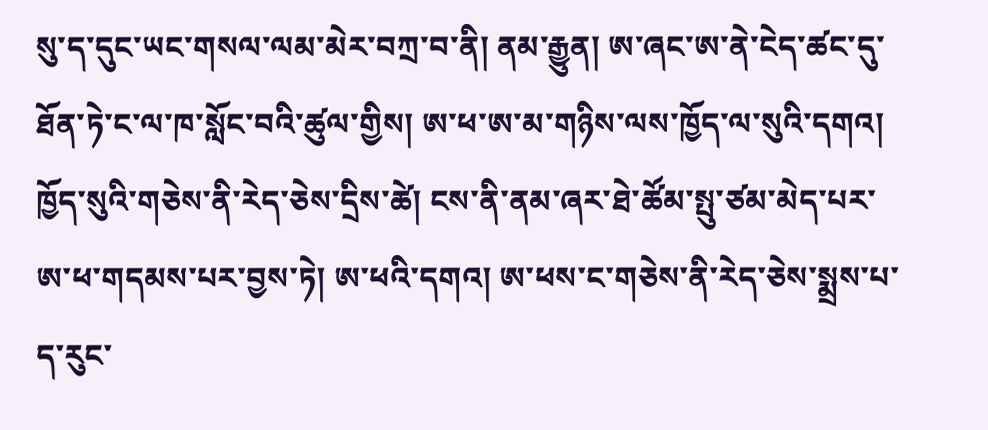སུ་ད་དུང་ཡང་གསལ་ལམ་མེར་བཀྲ་བ་ནི། ནམ་རྒྱུན། ཨ་ཞང་ཨ་ནེ་ངེད་ཚང་དུ་ཐོན་ཏེ་ང་ལ་ཁ་སློང་བའི་ཚུལ་གྱིས། ཨ་ཕ་ཨ་མ་གཉིས་ལས་ཁྱོད་ལ་སུའི་དགའ། ཁྱོད་སུའི་གཅེས་ནི་རེད་ཅེས་དྲིས་ཚེ། ངས་ནི་ནམ་ཞར་ཐེ་ཚོམ་སྤུ་ཙམ་མེད་པར་ཨ་ཕ་གདམས་པར་བྱས་ཏེ། ཨ་ཕའི་དགའ། ཨ་ཕས་ང་གཅེས་ནི་རེད་ཅེས་སྨྲས་པ་ད་རུང་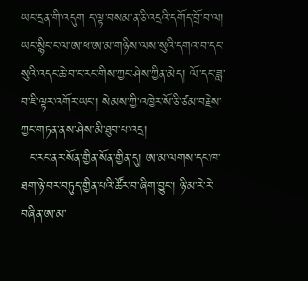ཡང་དྲན་གི་འདུག ད་ལྟ་བསམ་ན་ཅི་འདྲའི་དགོད་བྲོ་བ་ལ། ཡང་སྙིང་ང་ལ་ཨ་ཕ་ཨ་མ་གཉིས་ལས་སུའི་དགའ་བ་དང་སུའི་འདང་ཆེ་བ་ང་རང་གིས་ཀྱང་ཤེས་ཀྱིན་མེད། ལོ་དང་ཟླ་བ་ཇི་ལྟར་འགོར་ཡང་། སེམས་ཀྱི་འཁྱེར་སོ་ཅི་ཙམ་བརྗེས་ཀྱང་གཏན་ནས་ཤེས་མི་ཐུབ་པ་འདྲ།
  ང་རང་ནར་སོན་གྱིན་སོན་གྱིན་དུ། ཨ་མ་ལགས་དང་ཁ་ཐག་ཉེ་བར་བཏུད་གྱིན་པའི་ཚོར་བ་ཞིག་བྱུང་། ཉི་མ་རེ་རེ་བཞིན་ཨ་མ་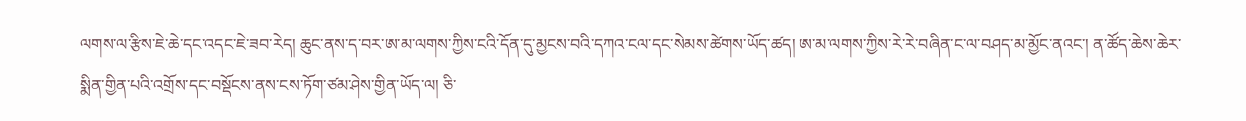ལགས་ལ་རྩིས་ཇེ་ཆེ་དང་འདང་ཇེ་ཟབ་རེད། ཆུང་ནས་ད་བར་ཨ་མ་ལགས་ཀྱིས་ངའི་དོན་དུ་མྱངས་བའི་དཀའ་ངལ་དང་སེམས་ཚེགས་ཡོད་ཚད། ཨ་མ་ལགས་ཀྱིས་རེ་རེ་བཞིན་ང་ལ་བཤད་མ་མྱོང་ནའང་། ན་ཚོད་ཆེས་ཆེར་སྨིན་གྱིན་པའི་འགྲོས་དང་བསྡོངས་ནས་ངས་ཏོག་ཙམ་ཤེས་གྱིན་ཡོད་ལ། ཅི་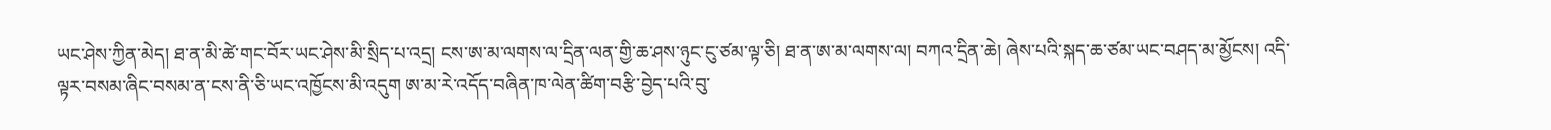ཡང་ཤེས་ཀྱིན་མེད། ཐ་ན་མི་ཚེ་གང་བོར་ཡང་ཤེས་མི་སྲིད་པ་འདྲ། ངས་ཨ་མ་ལགས་ལ་དྲིན་ལན་གྱི་ཆ་ཤས་ཉུང་ངུ་ཙམ་ལྟ་ཅི། ཐ་ན་ཨ་མ་ལགས་ལ། བཀའ་དྲིན་ཆེ། ཞེས་པའི་སྐད་ཆ་ཙམ་ཡང་བཤད་མ་མྱོངས། འདི་ལྟར་བསམ་ཞིང་བསམ་ན་ངས་ནི་ཅི་ཡང་འཁྱོངས་མི་འདུག ཨ་མ་རེ་འདོད་བཞིན་ཁ་ལེན་ཚིག་བརྩི་བྱེད་པའི་བུ་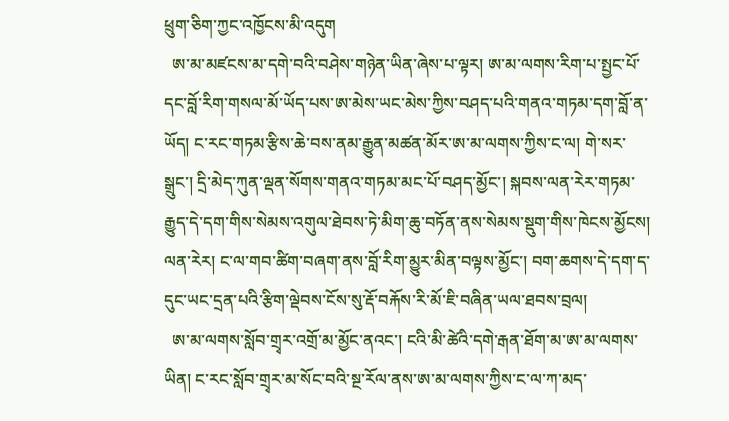ཕྲུག་ཅིག་ཀྱང་འཁྱོངས་མི་འདུག
  ཨ་མ་མཛངས་མ་དགེ་བའི་བཤེས་གཉེན་ཡིན་ཞེས་པ་ལྟར། ཨ་མ་ལགས་རིག་པ་སྤྱང་པོ་དང་བློ་རིག་གསལ་མོ་ཡོད་པས་ཨ་མེས་ཡང་མེས་ཀྱིས་བཤད་པའི་གནའ་གཏམ་དག་བློ་ན་ཡོད། ང་རང་གཏམ་རྩིས་ཆེ་བས་ནམ་རྒྱུན་མཚན་མོར་ཨ་མ་ལགས་ཀྱིས་ང་ལ། གེ་སར་སྒྲུང་། དྲི་མེད་ཀུན་ལྡན་སོགས་གནའ་གཏམ་མང་པོ་བཤད་མྱོང་། སྐབས་ལན་རེར་གཏམ་རྒྱུད་དེ་དག་གིས་སེམས་འགུལ་ཐེབས་ཏེ་མིག་ཆུ་བཏོན་ནས་སེམས་སྡུག་གིས་ཁེངས་མྱོངས། ལན་རེར། ང་ལ་གབ་ཚིག་བཞག་ནས་བློ་རིག་མྱུར་མིན་བལྟས་མྱོང་། བག་ཆགས་དེ་དག་ད་དུང་ཡང་དྲན་པའི་རྩིག་ལྡེབས་ངོས་སུ་རྡོ་བརྐོས་རི་མོ་ཇི་བཞིན་ཡལ་ཐབས་བྲལ།
  ཨ་མ་ལགས་སློབ་གྲྭར་འགྲོ་མ་མྱོང་ནའང་། ངའི་མི་ཚེའི་དགེ་རྒན་ཐོག་མ་ཨ་མ་ལགས་ཡིན། ང་རང་སློབ་གྲྭར་མ་སོང་བའི་སྔ་རོལ་ནས་ཨ་མ་ལགས་ཀྱིས་ང་ལ་ཀ་མད་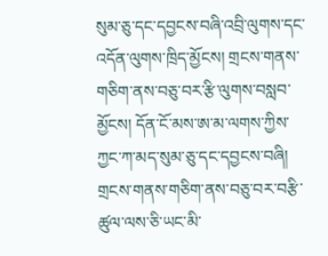སུམ་ཅུ་དང་དབྱངས་བཞི་འབྲི་ལུགས་དང་འདོན་ལུགས་ཁྲིད་མྱོངས། གྲངས་གནས་གཅིག་ནས་བཅུ་བར་རྩི་ལུགས་བསླབ་མྱོངས། དོན་ངོ་མས་ཨ་མ་ལགས་ཀྱིས་ཀྱང་ཀ་མད་སུམ་ཅུ་དང་དབྱངས་བཞི། གྲངས་གནས་གཅིག་ནས་བཅུ་བར་བརྩི་ཚུལ་ལས་ཅི་ཡང་མི་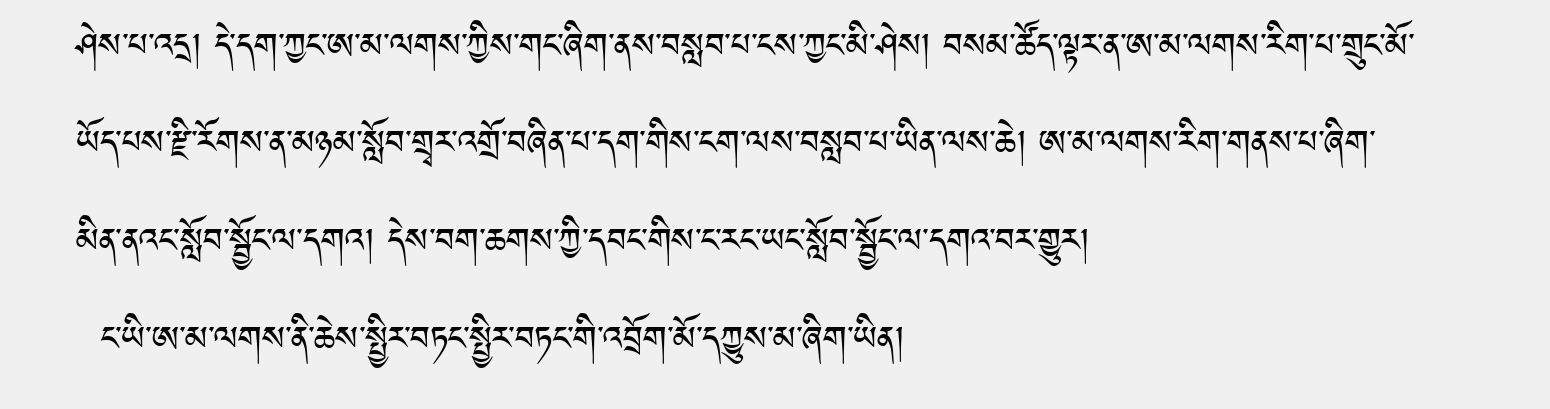ཤེས་པ་འདྲ། དེ་དག་ཀྱང་ཨ་མ་ལགས་ཀྱིས་གང་ཞིག་ནས་བསླབ་པ་ངས་ཀྱང་མི་ཤེས། བསམ་ཚོད་ལྟར་ན་ཨ་མ་ལགས་རིག་པ་གྲུང་མོ་ཡོད་པས་རྫི་རོགས་ན་མཉམ་སློབ་གྲྭར་འགྲོ་བཞིན་པ་དག་གིས་ངག་ལས་བསླབ་པ་ཡིན་ལས་ཆེ། ཨ་མ་ལགས་རིག་གནས་པ་ཞིག་མིན་ནའང་སློབ་སྦྱོང་ལ་དགའ། དེས་བག་ཆགས་ཀྱི་དབང་གིས་ང་རང་ཡང་སློབ་སྦྱོང་ལ་དགའ་བར་གྱུར།
  ང་ཡི་ཨ་མ་ལགས་ནི་ཆེས་སྤྱིར་བཏང་སྤྱིར་བཏང་གི་འབྲོག་མོ་དཀྱུས་མ་ཞིག་ཡིན།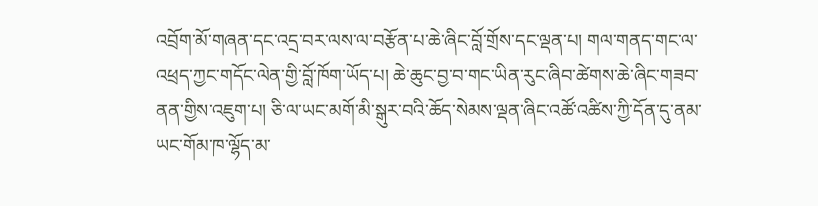འབྲོག་མོ་གཞན་དང་འདྲ་བར་ལས་ལ་བརྩོན་པ་ཆེ་ཞིང་བློ་གྲོས་དང་ལྡན་པ། གལ་གནད་གང་ལ་འཕྲད་ཀྱང་གདོང་ལེན་གྱི་བློ་ཁོག་ཡོད་པ། ཆེ་ཆུང་བྱ་བ་གང་ཡིན་རུང་ཞིབ་ཚེགས་ཆེ་ཞིང་གཟབ་ནན་གྱིས་འཇུག་པ། ཅི་ལ་ཡང་མགོ་མི་སྒུར་བའི་ཆོད་སེམས་ལྡན་ཞིང་འཚོ་འཚིས་ཀྱི་དོན་དུ་ནམ་ཡང་གོམ་ཁ་ལྷོད་མ་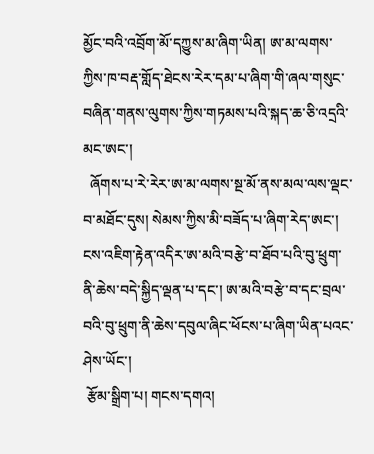མྱོང་བའི་འབྲོག་མོ་དཀྱུས་མ་ཞིག་ཡིན། ཨ་མ་ལགས་ཀྱིས་ཁ་བརྡ་གློད་ཐེངས་རེར་དམ་པ་ཞིག་གི་ཞལ་གསུང་བཞིན་གནས་ལུགས་ཀྱིས་གཏམས་པའི་སྐད་ཆ་ཅི་འདྲའི་མང་ཨང་།
  ཞོགས་པ་རེ་རེར་ཨ་མ་ལགས་སྔ་མོ་ནས་མལ་ལས་ལྡང་བ་མཐོང་དུས། སེམས་ཀྱིས་མི་བཟོད་པ་ཞིག་རེད་ཨང་། ངས་འཇིག་རྟེན་འདིར་ཨ་མའི་བརྩེ་བ་ཐོབ་པའི་བུ་ཕྲུག་ནི་ཆེས་བདེ་སྐྱིད་ལྡན་པ་དང་། ཨ་མའི་བརྩེ་བ་དང་བྲལ་བའི་བུ་ཕྲུག་ནི་ཆེས་དབུལ་ཞིང་ཕོངས་པ་ཞིག་ཡིན་པའང་ཤེས་ཡོང་།
 རྩོམ་སྒྲིག་པ། གངས་དགའ།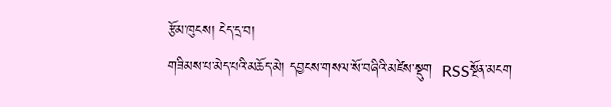རྩོམ་ཁུངས། ངེད་དྲ་བ།
གཟིམས་པ་མེད་པའི་མཆོད་མེ། དབྱངས་གསལ་སོ་བཞིའི་མཛེས་སྡུག  RSSསྔོན་མངག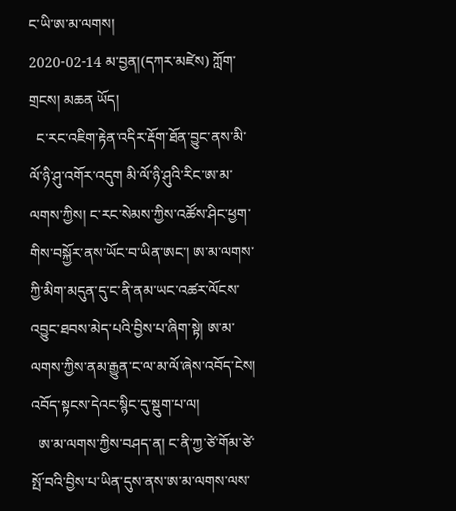ང་ཡི་ཨ་མ་ལགས།
2020-02-14 མ་བྱན།(དཀར་མཛེས) ཀློག་གྲངས། མཆན ཡོད།
  ང་རང་འཇིག་རྟེན་འདིར་རྡོག་ཐོན་བྱུང་ནས་མི་ལོ་ཉི་ཤུ་འགོར་འདུག མི་ལོ་ཉི་ཤུའི་རིང་ཨ་མ་ལགས་ཀྱིས། ང་རང་སེམས་ཀྱིས་འཚོས་ཤིང་ཕྱག་གིས་བསྐྱོར་ནས་ཡོང་བ་ཡིན་ཨང་། ཨ་མ་ལགས་ཀྱི་མིག་མདུན་དུ་ང་ནི་ནམ་ཡང་འཚར་ལོངས་འབྱུང་ཐབས་མེད་པའི་བྱིས་པ་ཞིག་སྟེ། ཨ་མ་ལགས་ཀྱིས་ནམ་རྒྱུན་ང་ལ་མ་ལོ་ཞེས་འབོད་ངེས། འབོད་སྟངས་དེའང་སྙིང་དུ་སྡུག་པ་ལ།
  ཨ་མ་ལགས་ཀྱིས་བཤད་ན། ང་ནི་ཀྱ་ཙེ་གོམ་ཙེ་སྤོ་བའི་བྱིས་པ་ཡིན་དུས་ནས་ཨ་མ་ལགས་ལས་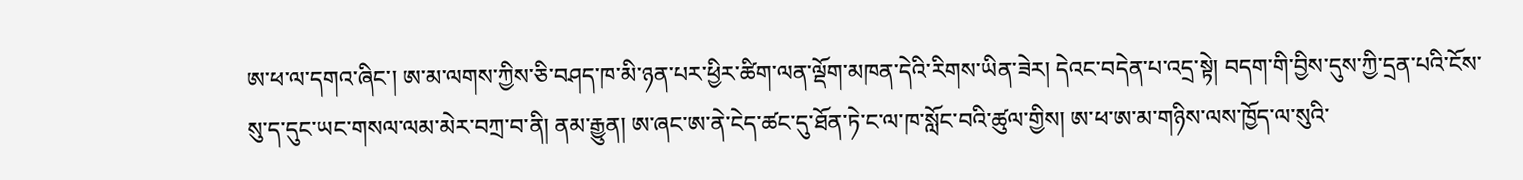ཨ་ཕ་ལ་དགའ་ཞིང་། ཨ་མ་ལགས་ཀྱིས་ཅི་བཤད་ཁ་མི་ཉན་པར་ཕྱིར་ཚིག་ལན་ལྡོག་མཁན་དེའི་རིགས་ཡིན་ཟེར། དེའང་བདེན་པ་འདྲ་སྟེ། བདག་གི་བྱིས་དུས་ཀྱི་དྲན་པའི་ངོས་སུ་ད་དུང་ཡང་གསལ་ལམ་མེར་བཀྲ་བ་ནི། ནམ་རྒྱུན། ཨ་ཞང་ཨ་ནེ་ངེད་ཚང་དུ་ཐོན་ཏེ་ང་ལ་ཁ་སློང་བའི་ཚུལ་གྱིས། ཨ་ཕ་ཨ་མ་གཉིས་ལས་ཁྱོད་ལ་སུའི་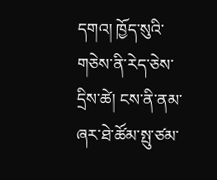དགའ། ཁྱོད་སུའི་གཅེས་ནི་རེད་ཅེས་དྲིས་ཚེ། ངས་ནི་ནམ་ཞར་ཐེ་ཚོམ་སྤུ་ཙམ་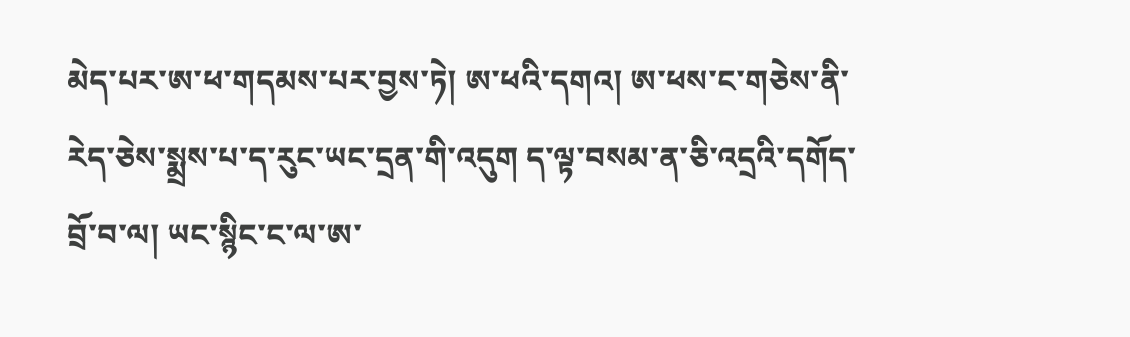མེད་པར་ཨ་ཕ་གདམས་པར་བྱས་ཏེ། ཨ་ཕའི་དགའ། ཨ་ཕས་ང་གཅེས་ནི་རེད་ཅེས་སྨྲས་པ་ད་རུང་ཡང་དྲན་གི་འདུག ད་ལྟ་བསམ་ན་ཅི་འདྲའི་དགོད་བྲོ་བ་ལ། ཡང་སྙིང་ང་ལ་ཨ་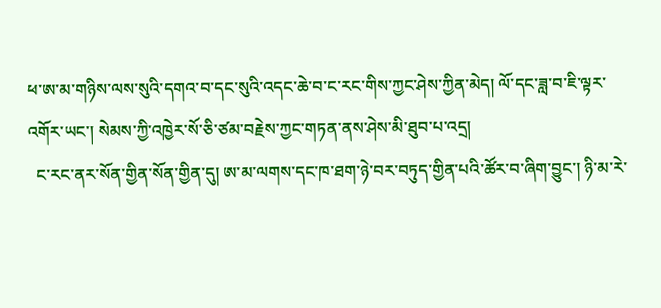ཕ་ཨ་མ་གཉིས་ལས་སུའི་དགའ་བ་དང་སུའི་འདང་ཆེ་བ་ང་རང་གིས་ཀྱང་ཤེས་ཀྱིན་མེད། ལོ་དང་ཟླ་བ་ཇི་ལྟར་འགོར་ཡང་། སེམས་ཀྱི་འཁྱེར་སོ་ཅི་ཙམ་བརྗེས་ཀྱང་གཏན་ནས་ཤེས་མི་ཐུབ་པ་འདྲ།
  ང་རང་ནར་སོན་གྱིན་སོན་གྱིན་དུ། ཨ་མ་ལགས་དང་ཁ་ཐག་ཉེ་བར་བཏུད་གྱིན་པའི་ཚོར་བ་ཞིག་བྱུང་། ཉི་མ་རེ་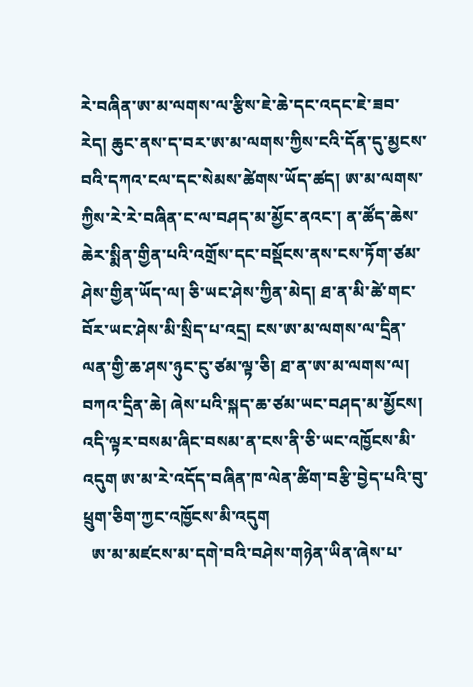རེ་བཞིན་ཨ་མ་ལགས་ལ་རྩིས་ཇེ་ཆེ་དང་འདང་ཇེ་ཟབ་རེད། ཆུང་ནས་ད་བར་ཨ་མ་ལགས་ཀྱིས་ངའི་དོན་དུ་མྱངས་བའི་དཀའ་ངལ་དང་སེམས་ཚེགས་ཡོད་ཚད། ཨ་མ་ལགས་ཀྱིས་རེ་རེ་བཞིན་ང་ལ་བཤད་མ་མྱོང་ནའང་། ན་ཚོད་ཆེས་ཆེར་སྨིན་གྱིན་པའི་འགྲོས་དང་བསྡོངས་ནས་ངས་ཏོག་ཙམ་ཤེས་གྱིན་ཡོད་ལ། ཅི་ཡང་ཤེས་ཀྱིན་མེད། ཐ་ན་མི་ཚེ་གང་བོར་ཡང་ཤེས་མི་སྲིད་པ་འདྲ། ངས་ཨ་མ་ལགས་ལ་དྲིན་ལན་གྱི་ཆ་ཤས་ཉུང་ངུ་ཙམ་ལྟ་ཅི། ཐ་ན་ཨ་མ་ལགས་ལ། བཀའ་དྲིན་ཆེ། ཞེས་པའི་སྐད་ཆ་ཙམ་ཡང་བཤད་མ་མྱོངས། འདི་ལྟར་བསམ་ཞིང་བསམ་ན་ངས་ནི་ཅི་ཡང་འཁྱོངས་མི་འདུག ཨ་མ་རེ་འདོད་བཞིན་ཁ་ལེན་ཚིག་བརྩི་བྱེད་པའི་བུ་ཕྲུག་ཅིག་ཀྱང་འཁྱོངས་མི་འདུག
  ཨ་མ་མཛངས་མ་དགེ་བའི་བཤེས་གཉེན་ཡིན་ཞེས་པ་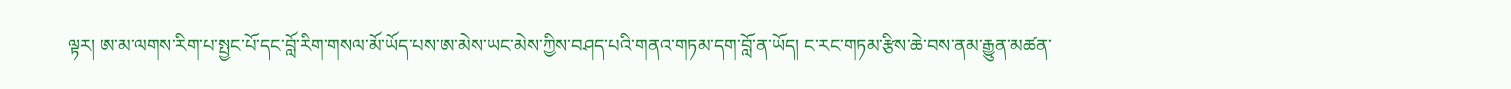ལྟར། ཨ་མ་ལགས་རིག་པ་སྤྱང་པོ་དང་བློ་རིག་གསལ་མོ་ཡོད་པས་ཨ་མེས་ཡང་མེས་ཀྱིས་བཤད་པའི་གནའ་གཏམ་དག་བློ་ན་ཡོད། ང་རང་གཏམ་རྩིས་ཆེ་བས་ནམ་རྒྱུན་མཚན་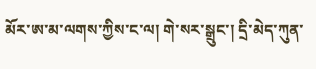མོར་ཨ་མ་ལགས་ཀྱིས་ང་ལ། གེ་སར་སྒྲུང་། དྲི་མེད་ཀུན་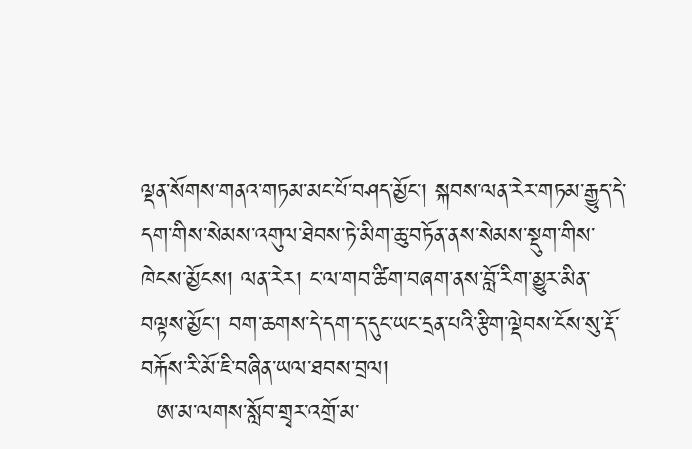ལྡན་སོགས་གནའ་གཏམ་མང་པོ་བཤད་མྱོང་། སྐབས་ལན་རེར་གཏམ་རྒྱུད་དེ་དག་གིས་སེམས་འགུལ་ཐེབས་ཏེ་མིག་ཆུ་བཏོན་ནས་སེམས་སྡུག་གིས་ཁེངས་མྱོངས། ལན་རེར། ང་ལ་གབ་ཚིག་བཞག་ནས་བློ་རིག་མྱུར་མིན་བལྟས་མྱོང་། བག་ཆགས་དེ་དག་ད་དུང་ཡང་དྲན་པའི་རྩིག་ལྡེབས་ངོས་སུ་རྡོ་བརྐོས་རི་མོ་ཇི་བཞིན་ཡལ་ཐབས་བྲལ།
  ཨ་མ་ལགས་སློབ་གྲྭར་འགྲོ་མ་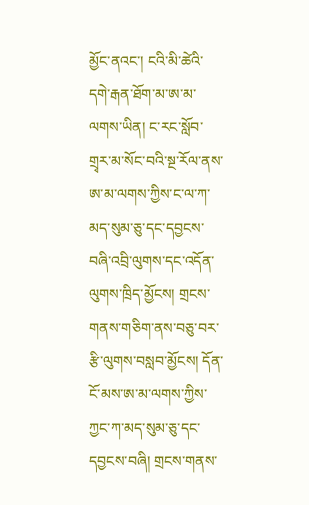མྱོང་ནའང་། ངའི་མི་ཚེའི་དགེ་རྒན་ཐོག་མ་ཨ་མ་ལགས་ཡིན། ང་རང་སློབ་གྲྭར་མ་སོང་བའི་སྔ་རོལ་ནས་ཨ་མ་ལགས་ཀྱིས་ང་ལ་ཀ་མད་སུམ་ཅུ་དང་དབྱངས་བཞི་འབྲི་ལུགས་དང་འདོན་ལུགས་ཁྲིད་མྱོངས། གྲངས་གནས་གཅིག་ནས་བཅུ་བར་རྩི་ལུགས་བསླབ་མྱོངས། དོན་ངོ་མས་ཨ་མ་ལགས་ཀྱིས་ཀྱང་ཀ་མད་སུམ་ཅུ་དང་དབྱངས་བཞི། གྲངས་གནས་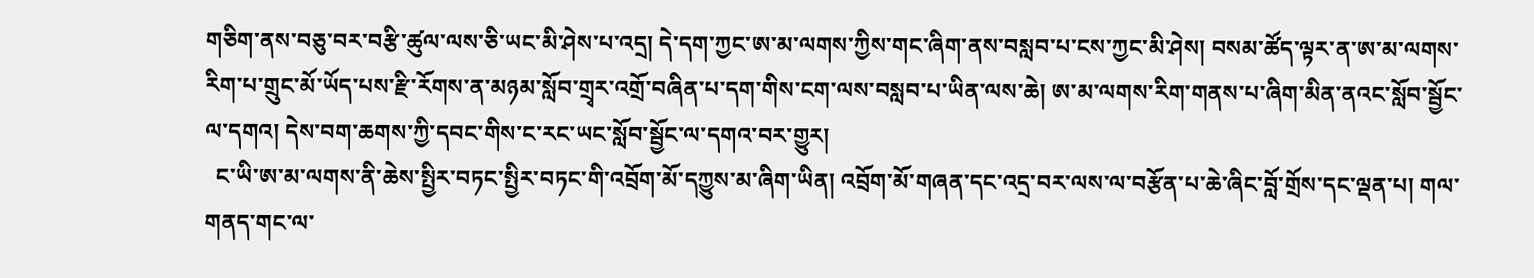གཅིག་ནས་བཅུ་བར་བརྩི་ཚུལ་ལས་ཅི་ཡང་མི་ཤེས་པ་འདྲ། དེ་དག་ཀྱང་ཨ་མ་ལགས་ཀྱིས་གང་ཞིག་ནས་བསླབ་པ་ངས་ཀྱང་མི་ཤེས། བསམ་ཚོད་ལྟར་ན་ཨ་མ་ལགས་རིག་པ་གྲུང་མོ་ཡོད་པས་རྫི་རོགས་ན་མཉམ་སློབ་གྲྭར་འགྲོ་བཞིན་པ་དག་གིས་ངག་ལས་བསླབ་པ་ཡིན་ལས་ཆེ། ཨ་མ་ལགས་རིག་གནས་པ་ཞིག་མིན་ནའང་སློབ་སྦྱོང་ལ་དགའ། དེས་བག་ཆགས་ཀྱི་དབང་གིས་ང་རང་ཡང་སློབ་སྦྱོང་ལ་དགའ་བར་གྱུར།
  ང་ཡི་ཨ་མ་ལགས་ནི་ཆེས་སྤྱིར་བཏང་སྤྱིར་བཏང་གི་འབྲོག་མོ་དཀྱུས་མ་ཞིག་ཡིན། འབྲོག་མོ་གཞན་དང་འདྲ་བར་ལས་ལ་བརྩོན་པ་ཆེ་ཞིང་བློ་གྲོས་དང་ལྡན་པ། གལ་གནད་གང་ལ་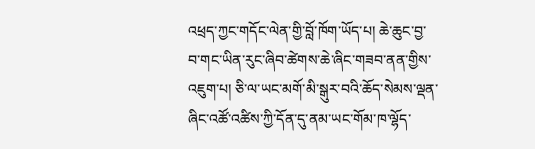འཕྲད་ཀྱང་གདོང་ལེན་གྱི་བློ་ཁོག་ཡོད་པ། ཆེ་ཆུང་བྱ་བ་གང་ཡིན་རུང་ཞིབ་ཚེགས་ཆེ་ཞིང་གཟབ་ནན་གྱིས་འཇུག་པ། ཅི་ལ་ཡང་མགོ་མི་སྒུར་བའི་ཆོད་སེམས་ལྡན་ཞིང་འཚོ་འཚིས་ཀྱི་དོན་དུ་ནམ་ཡང་གོམ་ཁ་ལྷོད་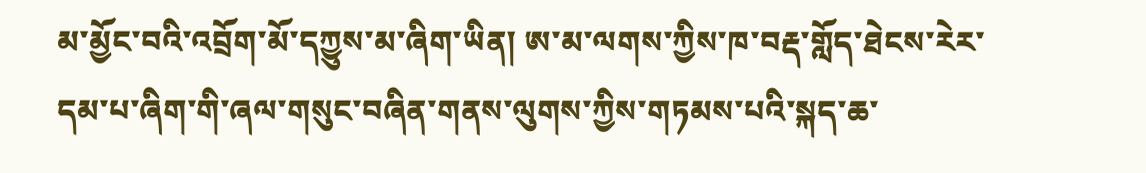མ་མྱོང་བའི་འབྲོག་མོ་དཀྱུས་མ་ཞིག་ཡིན། ཨ་མ་ལགས་ཀྱིས་ཁ་བརྡ་གློད་ཐེངས་རེར་དམ་པ་ཞིག་གི་ཞལ་གསུང་བཞིན་གནས་ལུགས་ཀྱིས་གཏམས་པའི་སྐད་ཆ་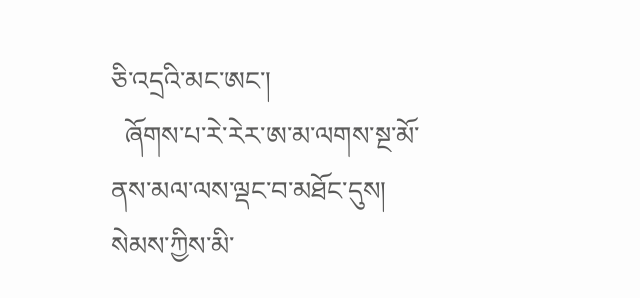ཅི་འདྲའི་མང་ཨང་།
  ཞོགས་པ་རེ་རེར་ཨ་མ་ལགས་སྔ་མོ་ནས་མལ་ལས་ལྡང་བ་མཐོང་དུས། སེམས་ཀྱིས་མི་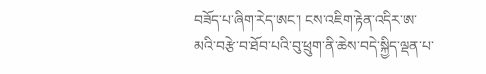བཟོད་པ་ཞིག་རེད་ཨང་། ངས་འཇིག་རྟེན་འདིར་ཨ་མའི་བརྩེ་བ་ཐོབ་པའི་བུ་ཕྲུག་ནི་ཆེས་བདེ་སྐྱིད་ལྡན་པ་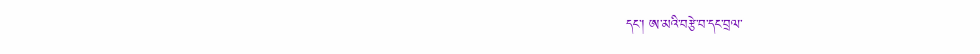དང་། ཨ་མའི་བརྩེ་བ་དང་བྲལ་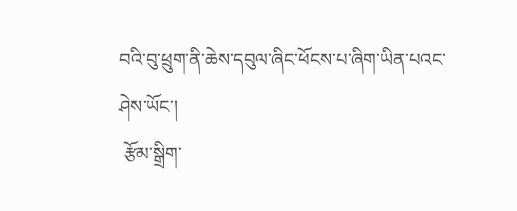བའི་བུ་ཕྲུག་ནི་ཆེས་དབུལ་ཞིང་ཕོངས་པ་ཞིག་ཡིན་པའང་ཤེས་ཡོང་།
 རྩོམ་སྒྲིག་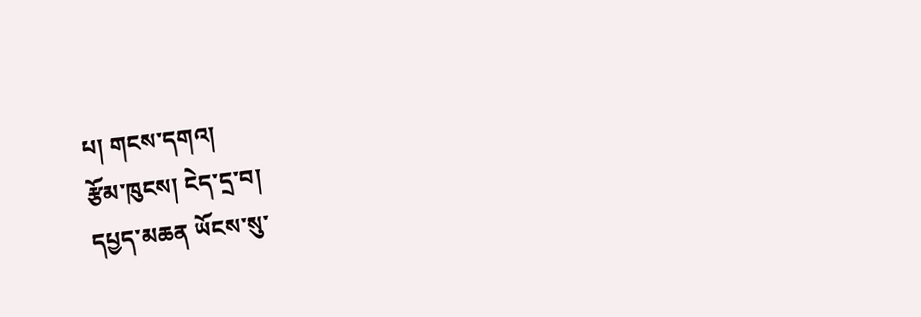པ། གངས་དགའ།
རྩོམ་ཁུངས། ངེད་དྲ་བ།
དཔྱད་མཆན ཡོངས་སུ་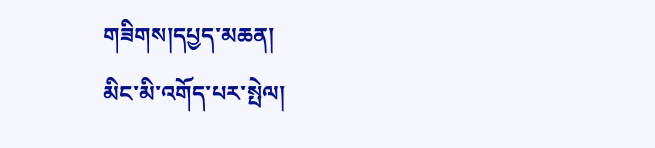གཟིགས།དཔྱད་མཆན།
མིང་མི་འགོད་པར་སྤེལ།